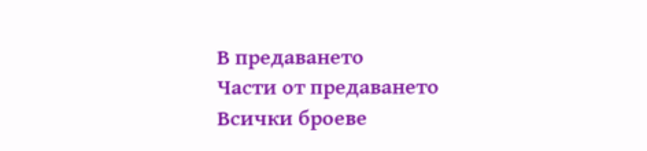В предаването
Части от предаването
Всички броеве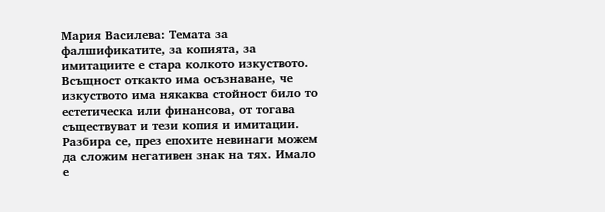Мария Василева: Темата за фалшификатите, за копията, за имитациите е стара колкото изкуството. Всъщност откакто има осъзнаване, че изкуството има някаква стойност било то естетическа или финансова, от тогава съществуват и тези копия и имитации. Разбира се, през епохите невинаги можем да сложим негативен знак на тях. Имало е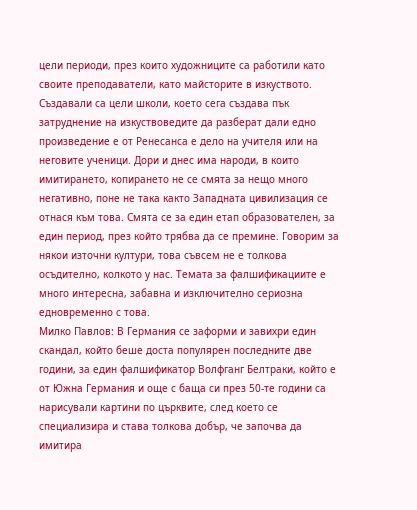цели периоди, през които художниците са работили като своите преподаватели, като майсторите в изкуството. Създавали са цели школи, което сега създава пък затруднение на изкуствоведите да разберат дали едно произведение е от Ренесанса е дело на учителя или на неговите ученици. Дори и днес има народи, в които имитирането, копирането не се смята за нещо много негативно, поне не така както Западната цивилизация се отнася към това. Смята се за един етап образователен, за един период, през който трябва да се премине. Говорим за някои източни култури, това съвсем не е толкова осъдително, колкото у нас. Темата за фалшификациите е много интересна, забавна и изключително сериозна едновременно с това.
Милко Павлов: В Германия се заформи и завихри един скандал, който беше доста популярен последните две години, за един фалшификатор Волфганг Белтраки, който е от Южна Германия и още с баща си през 50-те години са нарисували картини по църквите, след което се специализира и става толкова добър, че започва да имитира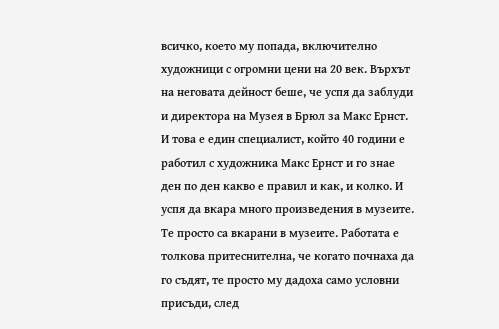всичко, което му попада, включително художници с огромни цени на 20 век. Върхът на неговата дейност беше, че успя да заблуди и директора на Музея в Брюл за Макс Ернст. И това е един специалист, който 40 години е работил с художника Макс Ернст и го знае ден по ден какво е правил и как, и колко. И успя да вкара много произведения в музеите. Те просто са вкарани в музеите. Работата е толкова притеснителна, че когато почнаха да го съдят, те просто му дадоха само условни присъди, след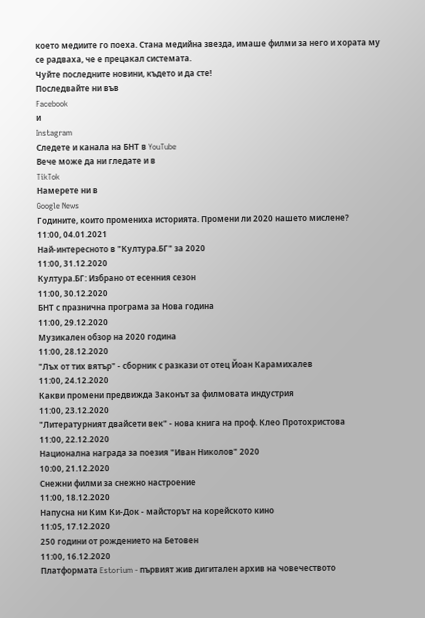което медиите го поеха. Стана медийна звезда, имаше филми за него и хората му се радваха, че е прецакал системата.
Чуйте последните новини, където и да сте!
Последвайте ни във
Facebook
и
Instagram
Следете и канала на БНТ в YouTube
Вече може да ни гледате и в
TikTok
Намерете ни в
Google News
Годините, които промениха историята. Промени ли 2020 нашето мислене?
11:00, 04.01.2021
Най-интересното в "Култура.БГ" за 2020
11:00, 31.12.2020
Култура.БГ: Избрано от есенния сезон
11:00, 30.12.2020
БНТ с празнична програма за Нова година
11:00, 29.12.2020
Музикален обзор на 2020 година
11:00, 28.12.2020
"Лъх от тих вятър" - сборник с разкази от отец Йоан Карамихалев
11:00, 24.12.2020
Какви промени предвижда Законът за филмовата индустрия
11:00, 23.12.2020
"Литературният двайсети век" - нова книга на проф. Клео Протохристова
11:00, 22.12.2020
Национална награда за поезия "Иван Николов" 2020
10:00, 21.12.2020
Снежни филми за снежно настроение
11:00, 18.12.2020
Напусна ни Ким Ки-Док - майсторът на корейското кино
11:05, 17.12.2020
250 години от рождението на Бетовен
11:00, 16.12.2020
Платформата Estorium - първият жив дигитален архив на човечеството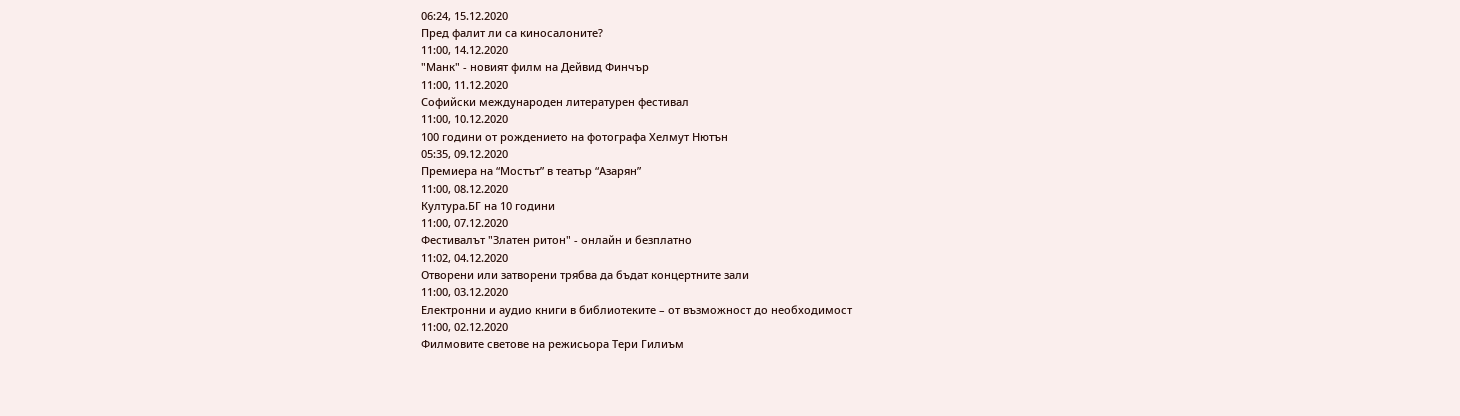06:24, 15.12.2020
Пред фалит ли са киносалоните?
11:00, 14.12.2020
"Манк" - новият филм на Дейвид Финчър
11:00, 11.12.2020
Софийски международен литературен фестивал
11:00, 10.12.2020
100 години от рождението на фотографа Хелмут Нютън
05:35, 09.12.2020
Премиера на “Мостът” в театър “Азарян”
11:00, 08.12.2020
Култура.БГ на 10 години
11:00, 07.12.2020
Фестивалът "Златен ритон" - онлайн и безплатно
11:02, 04.12.2020
Отворени или затворени трябва да бъдат концертните зали
11:00, 03.12.2020
Електронни и аудио книги в библиотеките – от възможност до необходимост
11:00, 02.12.2020
Филмовите светове на режисьора Тери Гилиъм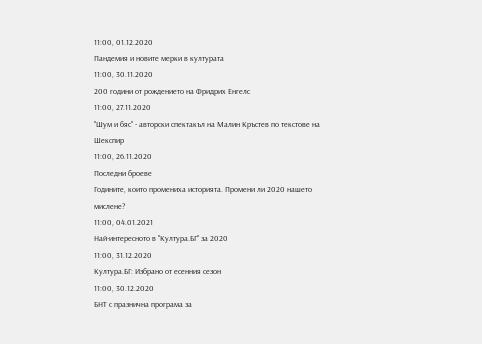11:00, 01.12.2020
Пандемия и новите мерки в културата
11:00, 30.11.2020
200 години от рождението на Фридрих Енгелс
11:00, 27.11.2020
"Шум и бяс" - авторски спектакъл на Малин Кръстев по текстове на Шекспир
11:00, 26.11.2020
Последни броеве
Годините, които промениха историята. Промени ли 2020 нашето мислене?
11:00, 04.01.2021
Най-интересното в "Култура.БГ" за 2020
11:00, 31.12.2020
Култура.БГ: Избрано от есенния сезон
11:00, 30.12.2020
БНТ с празнична програма за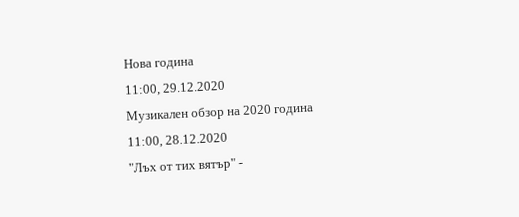Нова година
11:00, 29.12.2020
Музикален обзор на 2020 година
11:00, 28.12.2020
"Лъх от тих вятър" -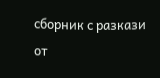сборник с разкази от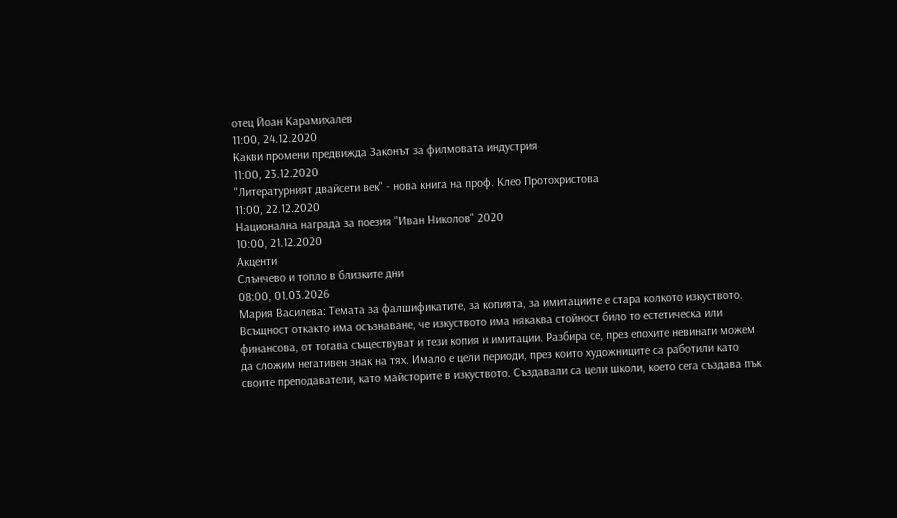отец Йоан Карамихалев
11:00, 24.12.2020
Какви промени предвижда Законът за филмовата индустрия
11:00, 23.12.2020
"Литературният двайсети век" - нова книга на проф. Клео Протохристова
11:00, 22.12.2020
Национална награда за поезия "Иван Николов" 2020
10:00, 21.12.2020
Акценти
Слънчево и топло в близките дни
08:00, 01.03.2026
Мария Василева: Темата за фалшификатите, за копията, за имитациите е стара колкото изкуството. Всъщност откакто има осъзнаване, че изкуството има някаква стойност било то естетическа или финансова, от тогава съществуват и тези копия и имитации. Разбира се, през епохите невинаги можем да сложим негативен знак на тях. Имало е цели периоди, през които художниците са работили като своите преподаватели, като майсторите в изкуството. Създавали са цели школи, което сега създава пък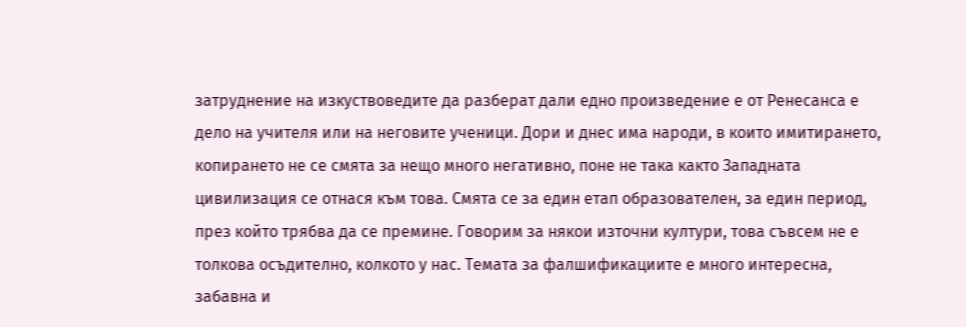затруднение на изкуствоведите да разберат дали едно произведение е от Ренесанса е дело на учителя или на неговите ученици. Дори и днес има народи, в които имитирането, копирането не се смята за нещо много негативно, поне не така както Западната цивилизация се отнася към това. Смята се за един етап образователен, за един период, през който трябва да се премине. Говорим за някои източни култури, това съвсем не е толкова осъдително, колкото у нас. Темата за фалшификациите е много интересна, забавна и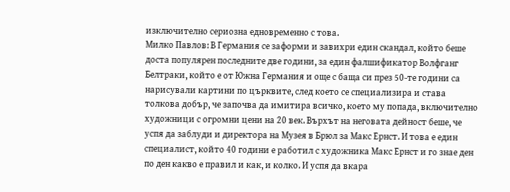изключително сериозна едновременно с това.
Милко Павлов: В Германия се заформи и завихри един скандал, който беше доста популярен последните две години, за един фалшификатор Волфганг Белтраки, който е от Южна Германия и още с баща си през 50-те години са нарисували картини по църквите, след което се специализира и става толкова добър, че започва да имитира всичко, което му попада, включително художници с огромни цени на 20 век. Върхът на неговата дейност беше, че успя да заблуди и директора на Музея в Брюл за Макс Ернст. И това е един специалист, който 40 години е работил с художника Макс Ернст и го знае ден по ден какво е правил и как, и колко. И успя да вкара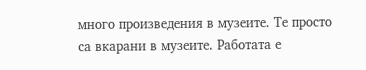много произведения в музеите. Те просто са вкарани в музеите. Работата е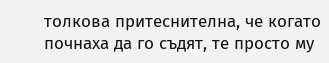толкова притеснителна, че когато почнаха да го съдят, те просто му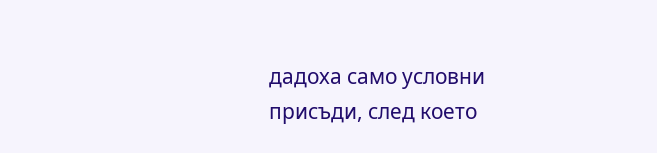дадоха само условни присъди, след което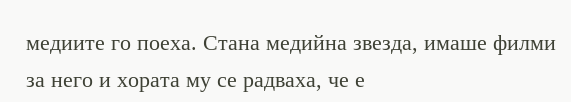медиите го поеха. Стана медийна звезда, имаше филми за него и хората му се радваха, че е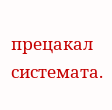прецакал системата.